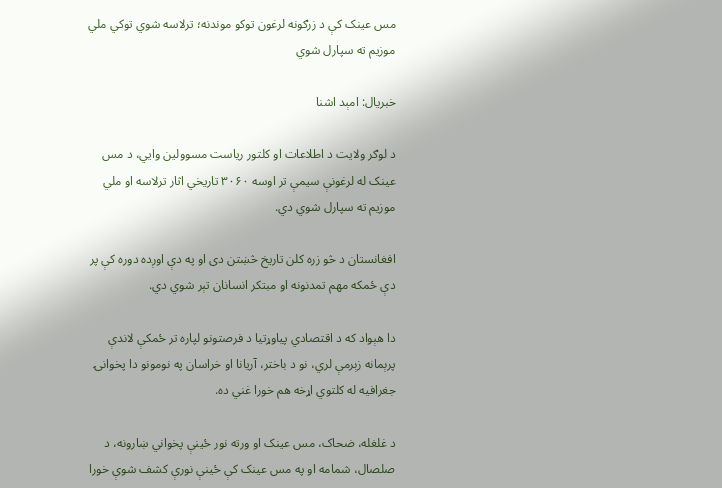مس عینک کې د زرګونه لرغون توکو موندنه؛ ترلاسه شوي توکي ملي موزیم ته سپارل شوي

خبریال: امېد اشنا

د لوګر ولایت د اطلاعات او کلتور ریاست مسوولین وایي، د مس عينک له لرغونې سيمې تر اوسه ۳۰۶۰ تاريخي اثار ترلاسه او ملي موزيم ته سپارل شوي دي.

افغانستان د څو زره کلن تاريخ څښتن دی او په دې اوږده دوره کې پر دې ځمکه مهم تمدنونه او مبتکر انسانان تېر شوي دي.

دا هېواد که د اقتصادي پياوړتيا د فرصتونو لپاره تر ځمکې لاندې پرېمانه زېرمې لري، نو د باختر، آريانا او خراسان په نومونو دا پخوانۍ جغرافيه له کلتوي اړخه هم خورا غني ده.

د غلغله، ضحاک، مس عينک او ورته نور ځينې پخواني ښارونه، د صلصال، شمامه او په مس عينک کې ځينې نورې کشف شوې خورا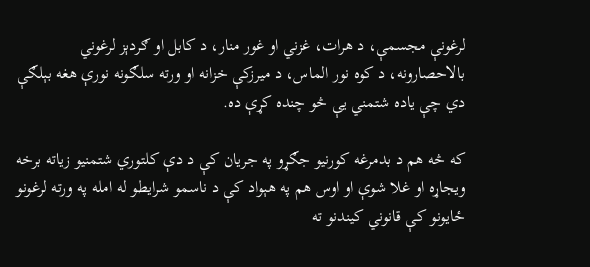لرغونې مجسمې، د هرات، غزني او غور منار، د کابل او ګردېز لرغوني بالاحصارونه، د کوه نور الماس، د ميرزکې خزانه او ورته سلګونه نورې هغه بېلګې دي چې ياده شتمني يې څو چنده کړې ده.

که څه هم د بدمرغه کورنيو جګړو په جريان کې د دې کلتوري شتمنيو زياته برخه ويجاړه او غلا شوې او اوس هم په هېواد کې د ناسمو شرايطو له امله په ورته لرغونو ځايونو کې قانوني کيندنو ته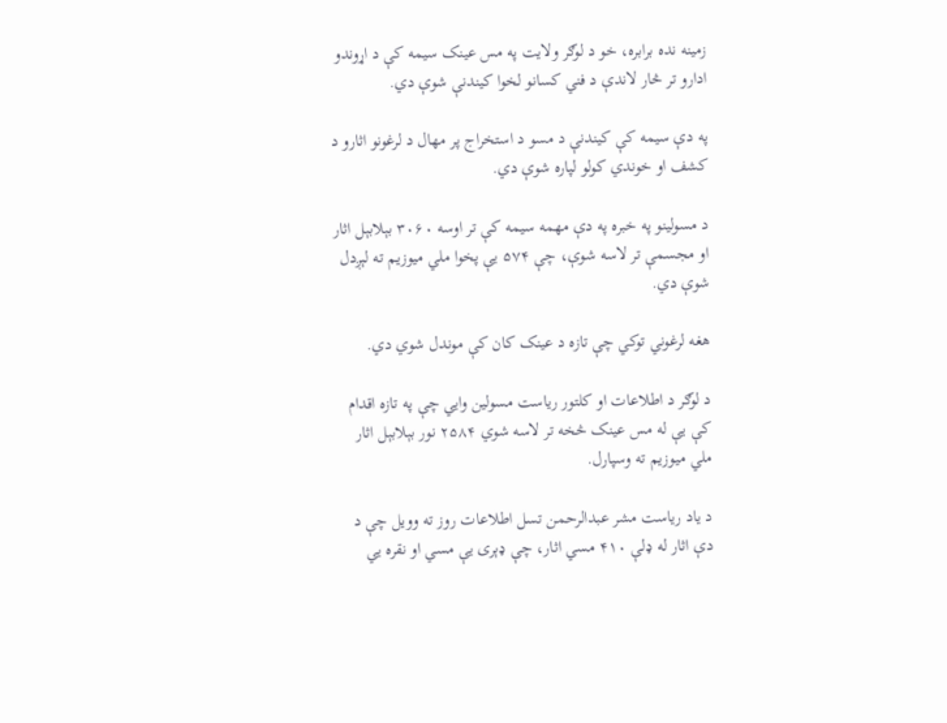زمينه نده برابره، خو د لوګر ولايت په مس عينک سيمه کې د اړوندو ادارو تر څار لاندې د فني کسانو لخوا کيندنې شوې دي.

په دې سيمه کې کيندنې د مسو د استخراج پر مهال د لرغونو اثارو د کشف او خوندي کولو لپاره شوې دي.

د مسولينو په خبره په دې مهمه سيمه کې تر اوسه ۳۰۶۰ بېلابېل اثار او مجسمې تر لاسه شوې، چې ۵۷۴ يې پخوا ملي ميوزيم ته لېږدل شوې دي.

هغه لرغوني توکي چې تازه د عینک کان کې موندل شوي دي.

د لوګر د اطلاعات او کلتور رياست مسولين وايي چې په تازه اقدام کې يې له مس عينک څخه تر لاسه شوي ۲۵۸۴ نور بېلابېل اثار ملي ميوزيم ته وسپارل.

د ياد رياست مشر عبدالرحمن تسل اطلاعات روز ته وويل چې د دې اثار له ډلې ۴۱۰ مسي اثار، چې ډېری يې مسي او نقره يي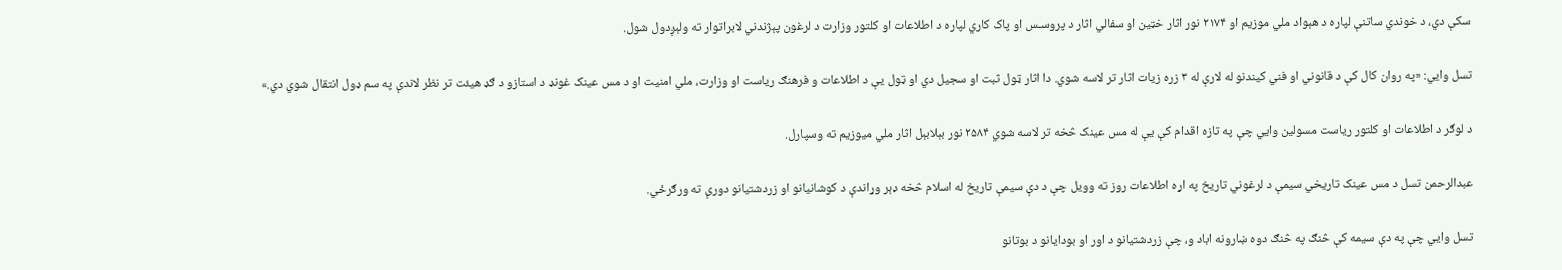سکې دي، د خوندي ساتنې لپاره د هېواد ملي موزیم او ۲۱۷۴ نور اثار خټين او سفالي اثار د پروسـس او پاک کاري لپاره د اطلاعات او کلتور وزارت د لرغون پېژندني لابراتوار ته ولېږدول شول.

تسل وايي: «په روان کال کې د قانوني او فني کيندنو له لارې له ۳ زره زيات اثار تر لاسه شوي. دا اثار ټول ثبت او سجيل دي او ټول يې د اطلاعات و فرهنګ رياست او وزارت، ملي امنيت او د مس عينک غونډ د استازو د ګډ هيئت تر نظر لاندې په سم ډول انتقال شوي دي.»

د لوګر د اطلاعات او کلتور رياست مسولين وايي چې په تازه اقدام کې يې له مس عينک څخه تر لاسه شوي ۲۵۸۴ نور بېلابېل اثار ملي ميوزيم ته وسپارل.

عبدالرحمن تسل د مس عينک تاریخي سيمې د لرغوني تاريخ په اړه اطلاعات روز ته وويل چې د دې سيمې تاريخ له اسلام څخه ډېر وړاندې د کوشانيانو او زردشتیانو دورې ته ورګرځي.

تسل وايي چې په دې سيمه کې څنګ په څنګ دوه ښارونه اباد و، چې زردشتيانو د اور او بودايانو د بوتانو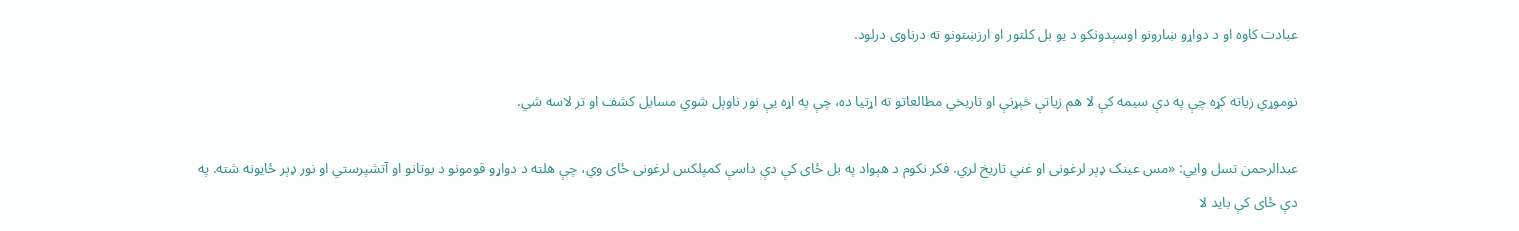عبادت کاوه او د دواړو ښارونو اوسېدونکو د يو بل کلتور او ارزښتونو ته درناوی درلود.

نوموړي زياته کړه چې په دې سيمه کې لا هم زياتې څېړنې او تاريخي مطالعاتو ته اړتيا ده، چې په اړه يې نور ناوېل شوي مسايل کشف او تر لاسه شي.

عبدالرحمن تسل وايي: «مس عينک ډېر لرغونی او غني تاريخ لري. فکر نکوم د هېواد په بل ځای کې دې داسې کمپلکس لرغونی ځای وي، چې هلته د دواړو قومونو د بوتانو او آتشپرستي او نور ډېر ځايونه شته. په دې ځای کې بايد لا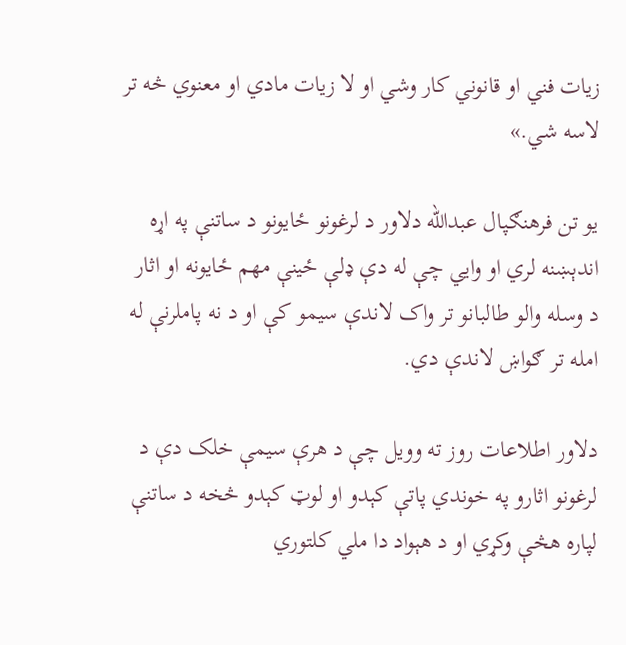زيات فني او قانوني کار وشي او لا زيات مادي او معنوي څه تر لاسه شي.»

يو تن فرهنګپال عبدالله دلاور د لرغونو ځايونو د ساتنې په اړه اندېښنه لري او وايي چې له دې ډلې ځينې مهم ځايونه او اثار د وسله والو طالبانو تر واک لاندې سيمو کې او د نه پاملرنې له امله تر ګواښ لاندې دي.

دلاور اطلاعات روز ته وويل چې د هرې سيمې خلک دې د لرغونو اثارو په خوندي پاتې کېدو او لوټ کېدو څخه د ساتنې لپاره هڅې وکړي او د هېواد دا ملي کلتوري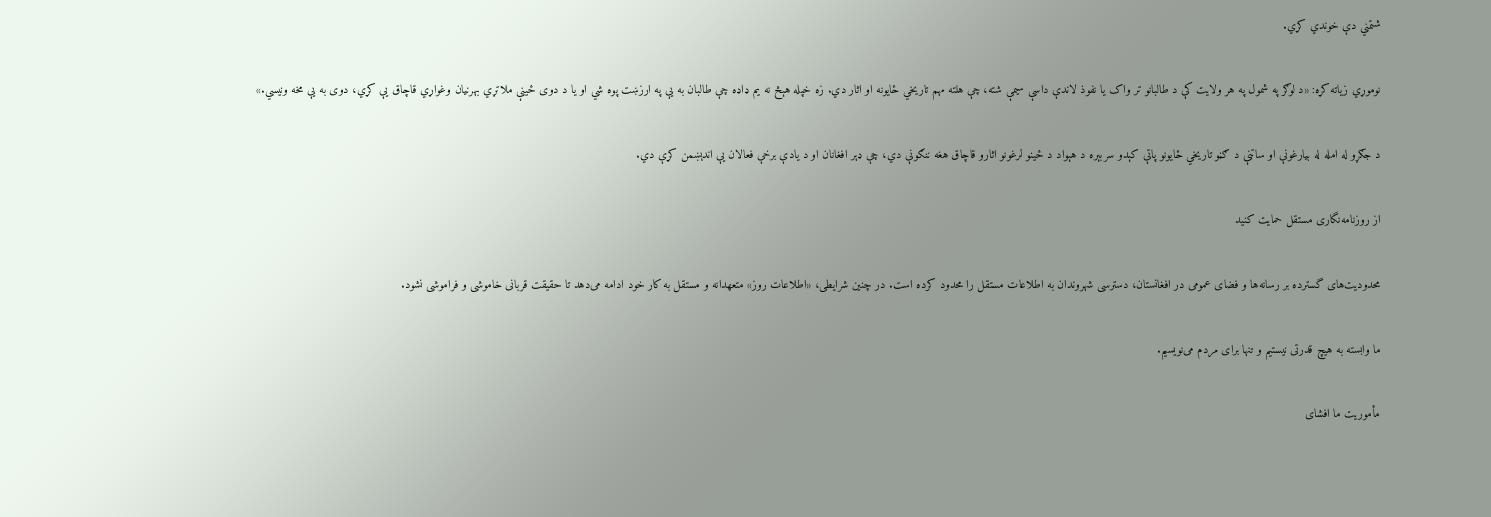شتمني دې خوندي کړي.

نوموړي زياته کړه: «د لوګر په شمول په هر ولايت کې د طالبانو تر واک يا نفوذ لاندې داسې سيمې شته، چې هلته مهم تاريخي ځايونه او اثار دي. زه خپله هېڅ نه يم ډاډه چې طالبان به يې په ارزښت پوه شي او يا د دوی ځينې ملاتړي بهرنيان وغواړي قاچاق يې کړي، دوی به يې مخه ونيسي.»

د جګړو له امله له بيارغونې او ساتنې د ګڼو تاريخي ځايونو پاتې کېدو سربېره د هېواد د ځينو لرغونو اثارو قاچاق هغه ننګونې دي، چې ډېر افغانان او د يادې برخې فعالان يې اندېښمن کړې دي.

از روزنامه‌نگاری مستقل حمایت کنید

محدودیت‌های گسترده بر رسانه‌ها و فضای عمومی در افغانستان، دسترسی شهروندان به اطلاعات مستقل را محدود کرده است. در چنین شرایطی، «اطلاعات روز» متعهدانه و مستقل به کار خود ادامه می‌دهد تا حقیقت قربانی خاموشی و فراموشی نشود.

ما وابسته به هیچ قدرتی نیستیم و تنها برای مردم می‌نویسیم.

مأموریت ما افشای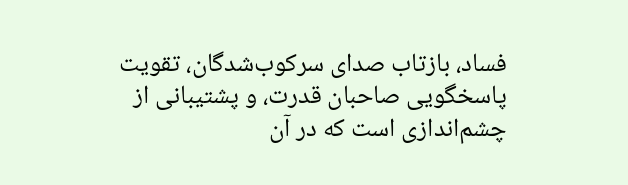فساد، بازتاب صدای سرکوب‌شدگان، تقویت پاسخگویی صاحبان قدرت، و پشتیبانی از چشم‌اندازی است که در آن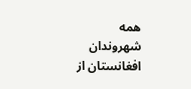همه شهروندان افغانستان از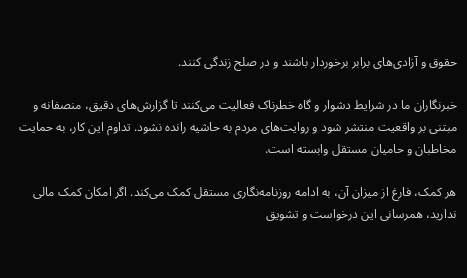حقوق و آزادی‌های برابر برخوردار باشند و در صلح زندگی کنند.

خبرنگاران ما در شرایط دشوار و گاه خطرناک فعالیت می‌کنند تا گزارش‌های دقیق، منصفانه و مبتنی بر واقعیت منتشر شود و روایت‌های مردم به حاشیه رانده نشود. تداوم این کار، به حمایت مخاطبان و حامیان مستقل وابسته است.

هر کمک، فارغ از میزان آن، به ادامه روزنامه‌نگاری مستقل کمک می‌کند. اگر امکان کمک مالی ندارید، همرسانی این درخواست و تشویق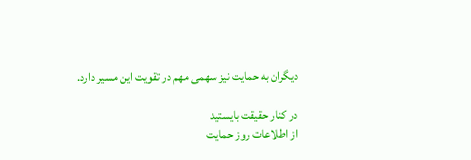دیگران به حمایت نیز سهمی مهم در تقویت این مسیر دارد.

در کنار حقیقت بایستید
از اطلاعات روز حمایت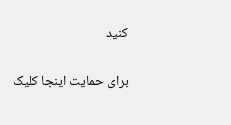کنید

برای حمایت اینجا کلیک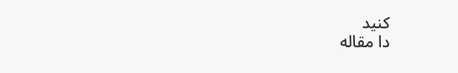کنید
دا مقاله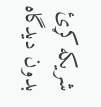شریکه کړئ
بدون دیدگاه